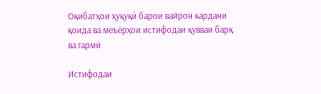Оқибатҳои ҳуқуқӣ барои вайрон кардани қоида ва меъёрҳои истифодаи қувваи барқ ва гармӣ

Истифодаи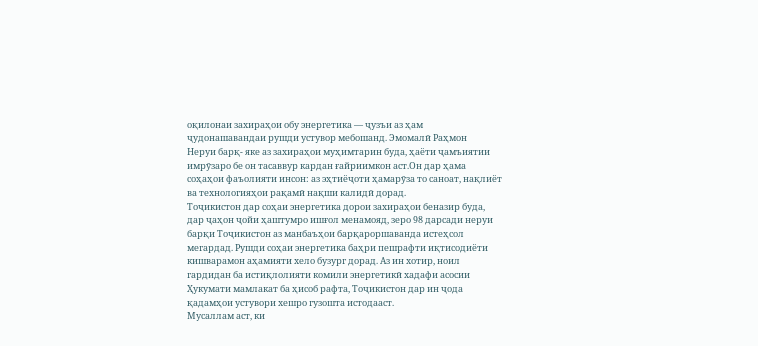оқилонаи захираҳои обу энергетика — ҷузъи аз ҳам ҷудонашавандаи рушди устувор мебошанд. Эмомалӣ Раҳмон
Неруи барқ- яке аз захираҳои муҳимтарин буда, ҳаёти ҷамъиятии имрӯзаро бе он тасаввур кардан ғайриимкон аст.Он дар ҳама соҳаҳои фаъолияти инсон: аз эҳтиёҷоти ҳамарӯза то саноат, нақлиёт ва технологияҳои рақамӣ нақши калидӣ дорад.
Тоҷикистон дар соҳаи энергетика дорои захираҳои беназир буда, дар ҷаҳон ҷойи ҳаштумро ишғол менамояд, зеро 98 дарсади неруи барқи Тоҷикистон аз манбаъҳои барқароршаванда истеҳсол мегардад. Рушди соҳаи энергетика баҳри пешрафти иқтисодиёти кишварамон аҳамияти хело бузург дорад. Аз ин хотир, ноил гардидан ба истиқлолияти комили энергетикӣ хадафи асосии Ҳукумати мамлакат ба ҳисоб рафта, Тоҷикистон дар ин ҷода қадамҳои устувори хешро гузошта истодааст.
Мусаллам аст, ки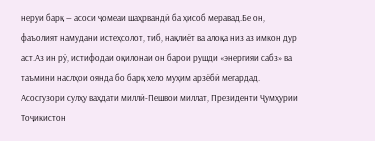неруи барқ — асоси ҷомеаи шаҳрвандӣ ба ҳисоб меравад.Бе он, фаъолият намудани истеҳсолот, тиб, нақлиёт ва алоқа низ аз имкон дур аст.Аз ин рӯ, истифодаи оқилонаи он барои рушди «энергияи сабз» ва таъмини наслҳои оянда бо барқ хело муҳим арзёбӣ мегардад.
Асосгузори сулҳу ваҳдати миллӣ-Пешвои миллат, Президенти Ҷумҳурии Тоҷикистон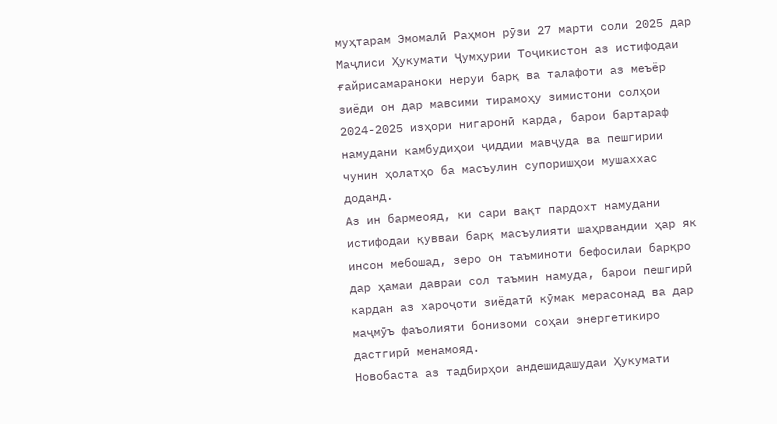муҳтарам Эмомалӣ Раҳмон рӯзи 27 марти соли 2025 дар Маҷлиси Ҳукумати Ҷумҳурии Тоҷикистон аз истифодаи ғайрисамараноки неруи барқ ва талафоти аз меъёр зиёди он дар мавсими тирамоҳу зимистони солҳои 2024-2025 изҳори нигаронӣ карда, барои бартараф намудани камбудиҳои ҷиддии мавҷуда ва пешгирии чунин ҳолатҳо ба масъулин супоришҳои мушаххас доданд.
Аз ин бармеояд, ки сари вақт пардохт намудани истифодаи қувваи барқ масъулияти шаҳрвандии ҳар як инсон мебошад, зеро он таъминоти бефосилаи барқро дар ҳамаи давраи сол таъмин намуда, барои пешгирӣ кардан аз хароҷоти зиёдатӣ кӯмак мерасонад ва дар маҷмӯъ фаъолияти бонизоми соҳаи энергетикиро дастгирӣ менамояд.
Новобаста аз тадбирҳои андешидашудаи Ҳукумати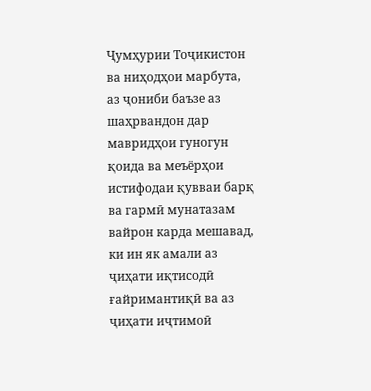Ҷумҳурии Тоҷикистон ва ниҳодҳои марбута, аз ҷониби баъзе аз шаҳрвандон дар мавридҳои гуногун қоида ва меъёрҳои истифодаи қувваи барқ ва гармӣ мунатазам вайрон карда мешавад, ки ин як амали аз ҷиҳати иқтисодӣ ғайримантиқӣ ва аз ҷиҳати иҷтимоӣ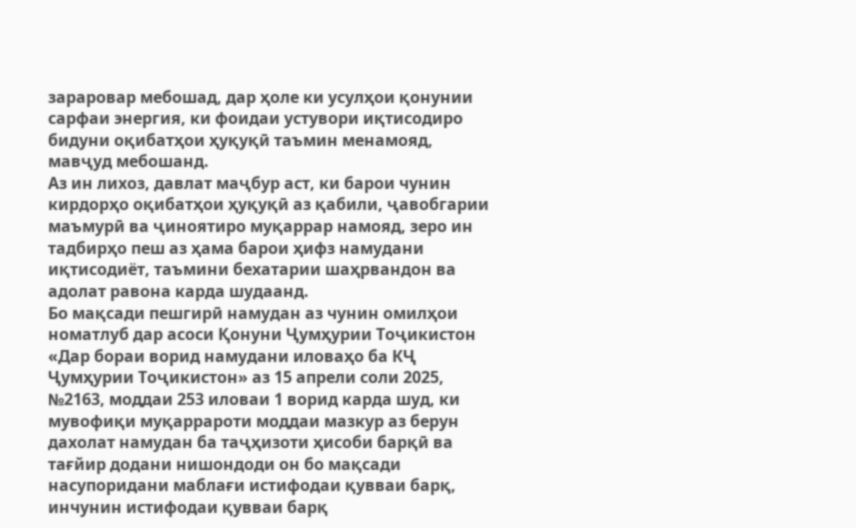зараровар мебошад, дар ҳоле ки усулҳои қонунии сарфаи энергия, ки фоидаи устувори иқтисодиро бидуни оқибатҳои ҳуқуқӣ таъмин менамояд, мавҷуд мебошанд.
Аз ин лихоз, давлат маҷбур аст, ки барои чунин кирдорҳо оқибатҳои ҳуқуқӣ аз қабили, ҷавобгарии маъмурӣ ва ҷиноятиро муқаррар намояд, зеро ин тадбирҳо пеш аз ҳама барои ҳифз намудани иқтисодиёт, таъмини бехатарии шаҳрвандон ва адолат равона карда шудаанд.
Бо мақсади пешгирӣ намудан аз чунин омилҳои номатлуб дар асоси Қонуни Ҷумҳурии Тоҷикистон «Дар бораи ворид намудани иловаҳо ба КҶ Ҷумҳурии Тоҷикистон» аз 15 апрели соли 2025, №2163, моддаи 253 иловаи 1 ворид карда шуд, ки мувофиқи муқаррароти моддаи мазкур аз берун дахолат намудан ба таҷҳизоти ҳисоби барқӣ ва тағйир додани нишондоди он бо мақсади насупоридани маблағи истифодаи қувваи барқ, инчунин истифодаи қувваи барқ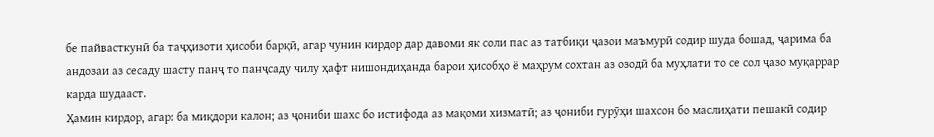бе пайвасткунӣ ба таҷҳизоти ҳисоби барқӣ, агар чунин кирдор дар давоми як соли пас аз татбиқи ҷазои маъмурӣ содир шуда бошад, ҷарима ба андозаи аз сесаду шасту панҷ то панҷсаду чилу ҳафт нишондиҳанда барои ҳисобҳо ё маҳрум сохтан аз озодӣ ба муҳлати то се сол ҷазо муқаррар карда шудааст.
Ҳамин кирдор, агар: ба миқдори калон; аз ҷониби шахс бо истифода аз мақоми хизматӣ; аз ҷониби гурӯҳи шахсон бо маслиҳати пешакӣ содир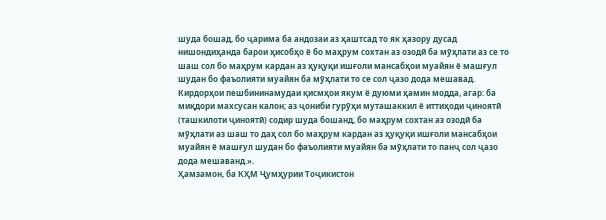шуда бошад, бо ҷарима ба андозаи аз ҳаштсад то як ҳазору дусад нишондиҳанда барои ҳисобҳо ё бо маҳрум сохтан аз озодӣ ба мӯҳлати аз се то шаш сол бо маҳрум кардан аз ҳуқуқи ишғоли мансабҳои муайян ё машғул шудан бо фаъолияти муайян ба мӯҳлати то се сол ҷазо дода мешавад.
Кирдорҳои пешбининамудаи қисмҳои якум ё дуюми ҳамин модда, агар: ба миқдори махсусан калон; аз ҷониби гурӯҳи муташаккил ё иттиҳоди ҷиноятӣ (ташкилоти ҷиноятӣ) содир шуда бошанд, бо маҳрум сохтан аз озодӣ ба мӯҳлати аз шаш то даҳ сол бо маҳрум кардан аз ҳуқуқи ишғоли мансабҳои муайян ё машғул шудан бо фаъолияти муайян ба мӯҳлати то панҷ сол ҷазо дода мешаванд.».
Ҳамзамон, ба КҲМ Ҷумҳурии Тоҷикистон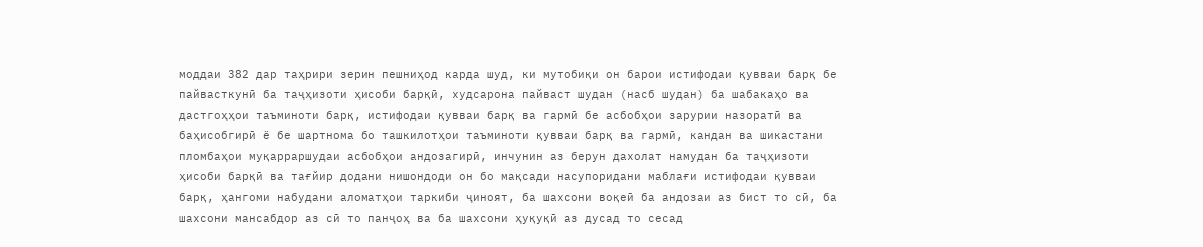моддаи 382 дар таҳрири зерин пешниҳод карда шуд, ки мутобиқи он барои истифодаи қувваи барқ бе пайвасткунӣ ба таҷҳизоти ҳисоби барқӣ, худсарона пайваст шудан (насб шудан) ба шабакаҳо ва дастгоҳҳои таъминоти барқ, истифодаи қувваи барқ ва гармӣ бе асбобҳои зарурии назоратӣ ва баҳисобгирӣ ё бе шартнома бо ташкилотҳои таъминоти қувваи барқ ва гармӣ, кандан ва шикастани пломбаҳои муқарраршудаи асбобҳои андозагирӣ, инчунин аз берун дахолат намудан ба таҷҳизоти ҳисоби барқӣ ва тағйир додани нишондоди он бо мақсади насупоридани маблағи истифодаи қувваи барқ, ҳангоми набудани аломатҳои таркиби ҷиноят, ба шахсони воқеӣ ба андозаи аз бист то сӣ, ба шахсони мансабдор аз сӣ то панҷоҳ ва ба шахсони ҳуқуқӣ аз дусад то сесад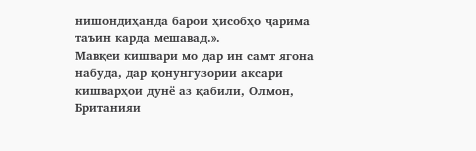нишондиҳанда барои ҳисобҳо ҷарима таъин карда мешавад.».
Мавқеи кишвари мо дар ин самт ягона набуда, дар қонунгузории аксари кишварҳои дунё аз қабили, Олмон, Британияи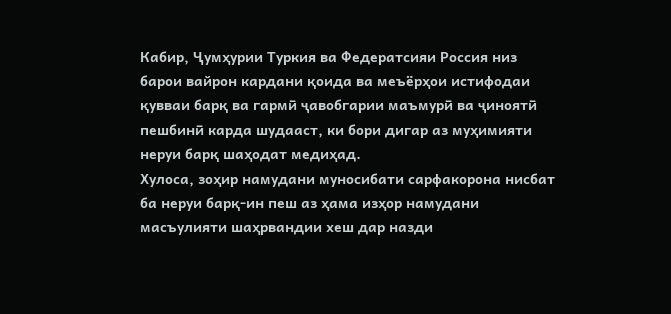Кабир, Ҷумҳурии Туркия ва Федератсияи Россия низ барои вайрон кардани қоида ва меъёрҳои истифодаи қувваи барқ ва гармӣ ҷавобгарии маъмурӣ ва ҷиноятӣ пешбинӣ карда шудааст, ки бори дигар аз муҳимияти неруи барқ шаҳодат медиҳад.
Хулоса, зоҳир намудани муносибати сарфакорона нисбат ба неруи барқ-ин пеш аз ҳама изҳор намудани масъулияти шаҳрвандии хеш дар назди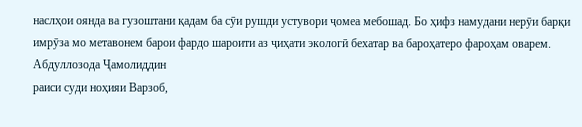наслҳои оянда ва гузоштани қадам ба сӯи рушди устувори ҷомеа мебошад. Бо ҳифз намудани нерӯи барқи имрӯза мо метавонем барои фардо шароити аз ҷиҳати экологӣ бехатар ва бароҳатеро фароҳам оварем.
Абдуллозода Ҷамолиддин
раиси суди ноҳияи Варзоб,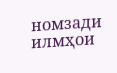номзади илмҳои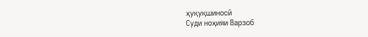ҳуқуқшиносӣ
Суди ноҳияи Варзоб